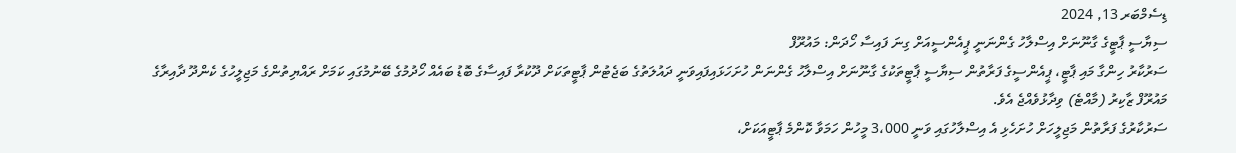ޑިސެމްބަރ 13, 2024
ސިޔާސީ ޕާޓީގެ ގާނޫނަށް އިސްލާހު ގެންނަނީ ޕީއެންސީއަށް ގިނަ ފައިސާ ހޯދަން: މައުރޫފް
ސަރުކާރު ހިންގާ މައި ޕާޓީ، ޕީއެންސީގެ ފަރާތުން ސިޔާސީ ޕާޓީތަކުގެ ގާނޫނަށް އިސްލާހު ގެންނަން ހުށަހަޅައިފައިވަނީ ދައުލަތުގެ ބަޖެޓުން ޕާޓީތަކަށް ދޫކުރާ ފައިސާގެ ބޮޑު ބައެއް ހޯދުމުގެ ބޭނުމުގައި ކަމަށް ރައްޔިތުންގެ މަޖިލީހުގެ ކެންދޫ ދާއިރާގެ މައުރޫފް ޒާކިރު (މާއްޓެ) ވިދާޅުވެއްޖެ އެވެ.
ސަރުކާރުގެ ފަރާތުން މަޖިލީހަށް ހުށަހެޅި އެ އިސްލާހުގައި ވަނީ 3،000 މީހުން ހަމަވާ ކޮންމެ ޕާޓީއަކަށް،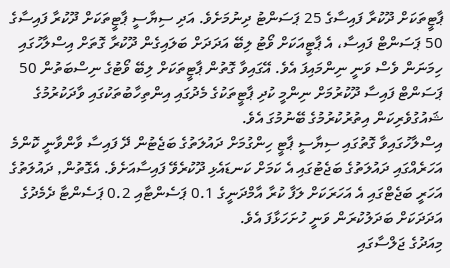ޕާޓީތަކަށް ދޫކުރާ ފައިސާގެ 25 ޕަސަންޓު ދިނުމަށެވެ. އަދި ސިޔާސީ ޕާޓީތަކަށް ދޫކުރާ ފައިސާގެ 50 ޕަސަންޓް ފައިސާ، އެ ޕާޓީއަކަށް ވޯޓު ލިބޭ އަދަދަށް ބަލައިގެން ދޫކުރާ ގޮތަށް އިސްލާހުގައި ހިމަނަން ވެސް ވަނީ ނިންމައިފަ އެވެ. އޭގައިވާ ގޮތުން ޕާޓީތަކަށް ލިބޭ ވޯޓުގެ ނިސްބަތުން 50 ޕަސަންޓް ފައިސާ ދޫކުރުމަށް ނިންމީ ކުދި ޕާޓީތަކުގެ މެދުގައި އިންތިހާބުތަކުގައި ވާދަކުރުމުގެ ޝައުގުވެރިކަން އިތުރުކުރުމުގެ ބޭނުމުގަ އެވެ.
އިސްލާހުގައިވާ ގޮތުގައި ސިޔާސީ ޕާޓީ ހިންގުމަށް ދައުލަތުގެ ބަޖެޓުން ދޭ ފައިސާ ވާންވާނީ ކޮންމެ އަހަރެއްގައި ދައުލަތުގެ ބަޖެޓުގައި އެ ކަމަށް ކަނޑައެޅި ދޫކުރެވޭ ފައިސާއަށެވެ. އެގޮތުން, ދައުލަތުގެ އަހަރީ ބަޖެޓްގައި އެ އަހަރަކަށް ލަފާ ކުރާ އާމްދަނީގެ 0.1 ޕަސެންޓާއި 0.2 ޕަސެންޓާ ދެމެދުގެ އަދަދަކަށް ބަދަލުކުރަން ވަނީ ހުށަހަޅާފަ އެވެ.
މިއަދުގެ ޖަލްސާގައި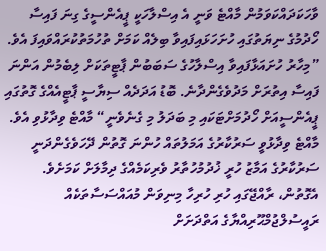ވާހަކަދައްކަވަމުން މާއްޓެ ވަނީ އެ އިސްލާހަކީ ޕީއެންސީގެ ގިނަ ފައިސާ ހޯދުމުގެ ނިޔަތުގައި ހުށަހަޅައިފައިވާ ބިލެއް ކަމަށް ތުހުމަތުކުރައްވައިފަ އެވެ.
”މިހާރު ހުށައަޅާފައިވާ އިސްލާހުގެ ސަބަބުން ޕާޓީތަކަށް ލިބެމުން އަންނަ ފައިސާ އިތުރަށް މަދުވެގެންދާނެ. ބޮޑު އަދަދެއް ސިޔާސީ ޕާޓީއެއްގެ ގޮތުގައި ޕީއެންސީއަށް ހޯދުމަށްޓަކައި މި ބަދަލު މި ގެނެވެނީ“ މާއްޓެ ވިދާޅުވި އެވެ.
މާއްޓެ ވިދާޅުވީ ސަރުކާރުގެ އަމަލުތައް ހުންނަ ގޮތުން ދޭހަވެގެންދަނީ ސަރުކާރުގެ އަމާޒު ހުރީ ޚުދުމުހުތާރު ވެރިކަމެއްގެ ދިމާލަށް ކަމަށެވެ.
އެގޮތުން، ރާއްޖޭގައި ހުރި ހުރިހާ މިނިވަން މުއައްސަސާތަކެއް ރައީސުލްޖުމްޙޫރިއްޔާގެ އަތްދަށަށް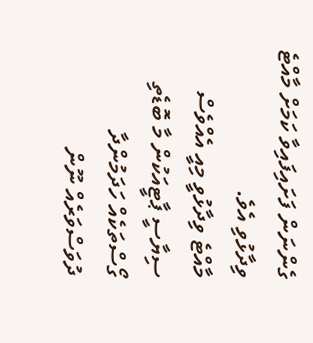ގެންނަން ފަށައިފައިވާ ކަމަށް މާއްޓެ ވިދާޅުވި އެވެ.
މާއްޓެ ވިދާޅުވީ މިއީ އެއްވެސް ސިޔާސީ ޕާޓީއަކުން މާ ބޮޑެތި ގޯސްތަކެއް ހަދަމުންދާ ދުވަސްވަރެއް ނޫން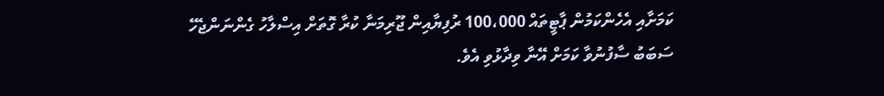ކަމަށާއި އެހެންކަމުން ޕާޓީތައް 100،000 ރުފިޔާއިން ޖޫރިމަނާ ކުރާ ގޮތަށް އިސްލާހު ގެންނަންޖެހޭ ސަބަބު ސާފުނުވާ ކަމަށް އޭނާ ވިދާޅުވި އެވެ.